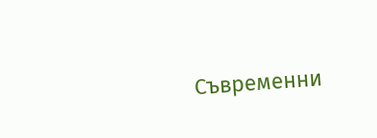Съвременни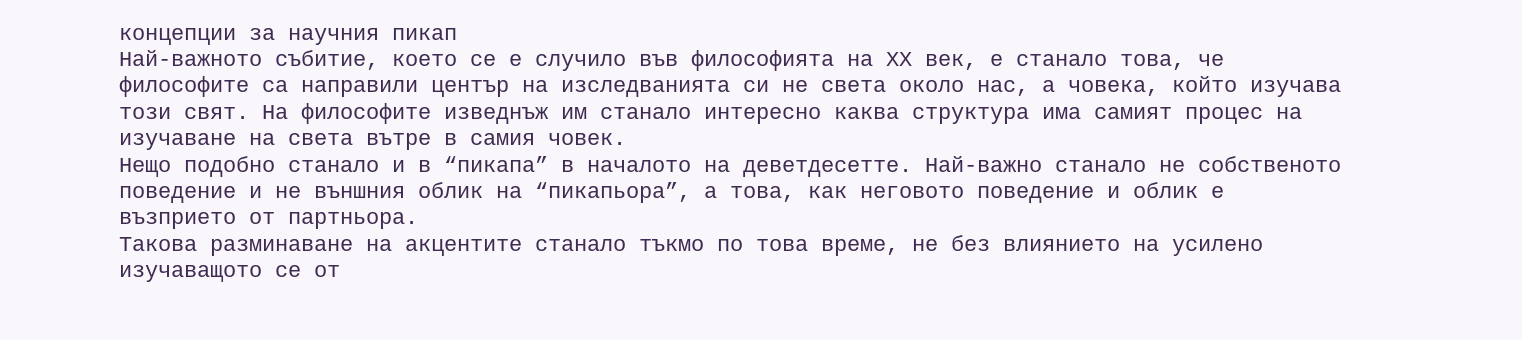концепции за научния пикап
Най-важното събитие, което се е случило във философията на ХХ век, е станало това, че философите са направили център на изследванията си не света около нас, а човека, който изучава този свят. На философите изведнъж им станало интересно каква структура има самият процес на изучаване на света вътре в самия човек.
Нещо подобно станало и в “пикапа” в началото на деветдесетте. Най-важно станало не собственото поведение и не външния облик на “пикапьора”, а това, как неговото поведение и облик е възприето от партньора.
Такова разминаване на акцентите станало тъкмо по това време, не без влиянието на усилено изучаващото се от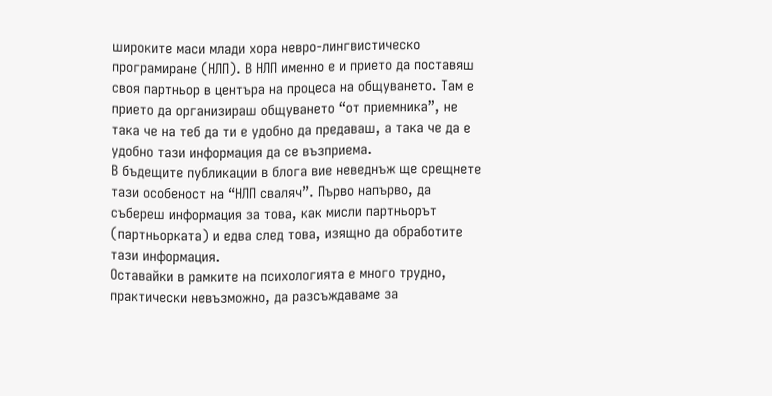широките маси млади хора невро-лингвистическо програмиране (НЛП). В НЛП именно е и прието да поставяш своя партньор в центъра на процеса на общуването. Там е прието да организираш общуването “от приемника”, не така че на теб да ти е удобно да предаваш, а така че да е удобно тази информация да се възприема.
В бъдещите публикации в блога вие неведнъж ще срещнете тази особеност на “НЛП сваляч”. Първо напърво, да събереш информация за това, как мисли партньорът (партньорката) и едва след това, изящно да обработите тази информация.
Оставайки в рамките на психологията е много трудно, практически невъзможно, да разсъждаваме за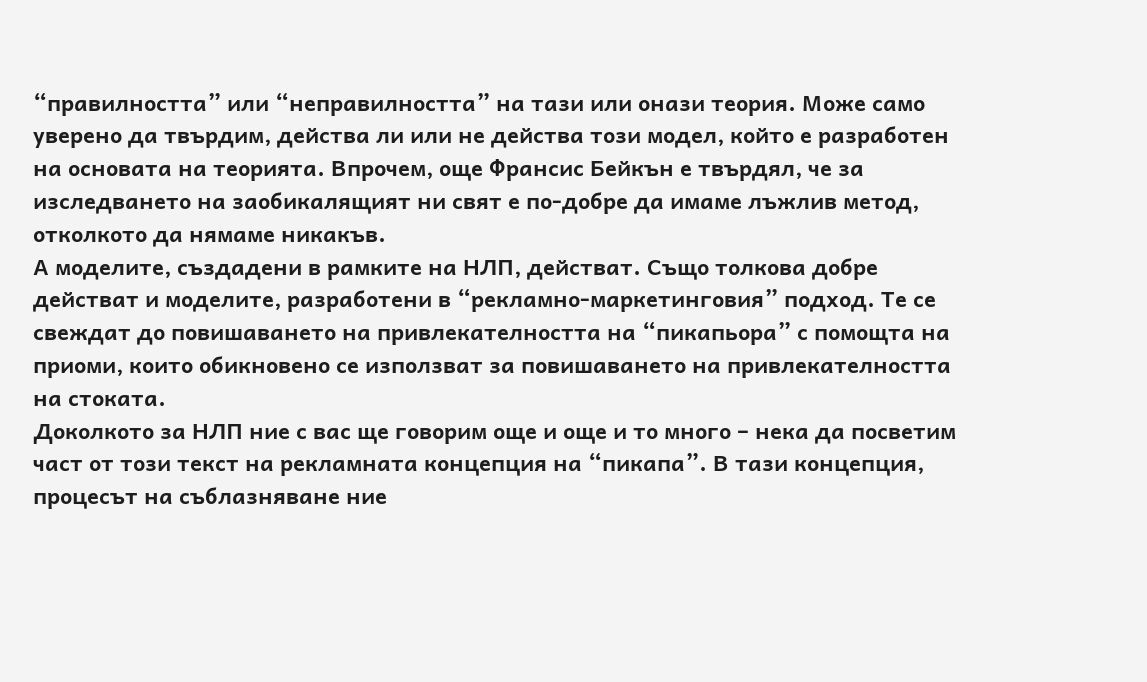“правилността” или “неправилността” на тази или онази теория. Може само уверено да твърдим, действа ли или не действа този модел, който е разработен на основата на теорията. Впрочем, още Франсис Бейкън е твърдял, че за изследването на заобикалящият ни свят е по-добре да имаме лъжлив метод, отколкото да нямаме никакъв.
А моделите, създадени в рамките на НЛП, действат. Също толкова добре действат и моделите, разработени в “рекламно-маркетинговия” подход. Те се свеждат до повишаването на привлекателността на “пикапьора” с помощта на приоми, които обикновено се използват за повишаването на привлекателността на стоката.
Доколкото за НЛП ние с вас ще говорим още и още и то много – нека да посветим част от този текст на рекламната концепция на “пикапа”. В тази концепция, процесът на съблазняване ние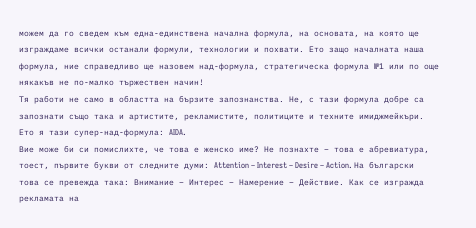можем да го сведем към една-единствена начална формула, на основата, на която ще изграждаме всички останали формули, технологии и похвати. Ето защо началната наша формула, ние справедливо ще назовем над-формула, стратегическа формула №1 или по още някакъв не по-малко тържествен начин!
Тя работи не само в областта на бързите запознанства. Не, с тази формула добре са запознати също така и артистите, рекламистите, политиците и техните имиджмейкъри. Ето я тази супер-над-формула: AIDA.
Вие може би си помислихте, че това е женско име? Не познахте – това е абревиатура, тоест, първите букви от следните думи: Attention – Interest – Desire – Action. На български това се превежда така: Внимание – Интерес – Намерение – Действие. Как се изгражда рекламата на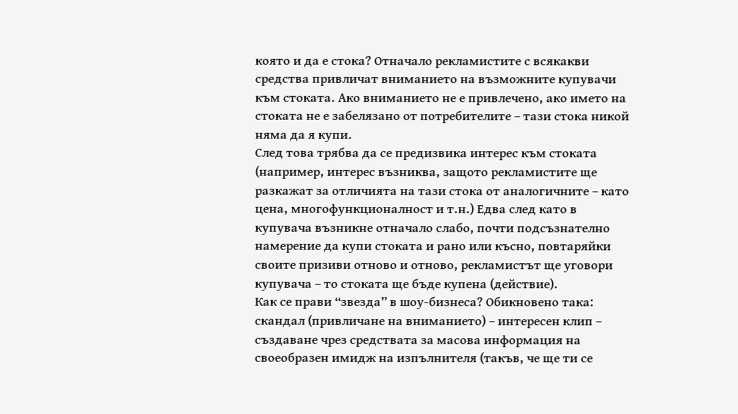която и да е стока? Отначало рекламистите с всякакви средства привличат вниманието на възможните купувачи към стоката. Ако вниманието не е привлечено, ако името на стоката не е забелязано от потребителите – тази стока никой няма да я купи.
След това трябва да се предизвика интерес към стоката (например, интерес възниква, защото рекламистите ще разкажат за отличията на тази стока от аналогичните – като цена, многофункционалност и т.н.) Едва след като в купувача възникне отначало слабо, почти подсъзнателно намерение да купи стоката и рано или късно, повтаряйки своите призиви отново и отново, рекламистът ще уговори купувача – то стоката ще бъде купена (действие).
Как се прави “звезда” в шоу-бизнеса? Обикновено така: скандал (привличане на вниманието) – интересен клип – създаване чрез средствата за масова информация на своеобразен имидж на изпълнителя (такъв, че ще ти се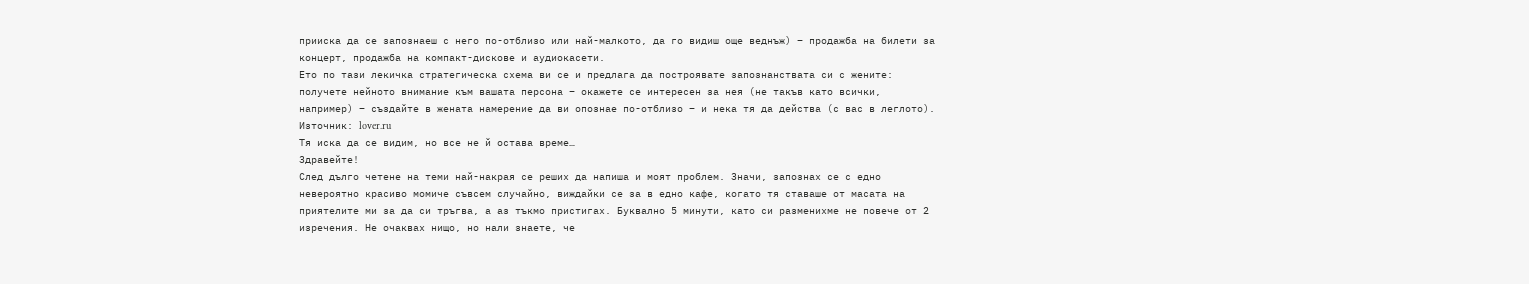прииска да се запознаеш с него по-отблизо или най-малкото, да го видиш още веднъж) – продажба на билети за концерт, продажба на компакт-дискове и аудиокасети.
Ето по тази лекичка стратегическа схема ви се и предлага да построявате запознанствата си с жените: получете нейното внимание към вашата персона – окажете се интересен за нея (не такъв като всички, например) – създайте в жената намерение да ви опознае по-отблизо – и нека тя да действа (с вас в леглото).
Източник: lover.ru
Тя иска да се видим, но все не й остава време…
Здравейте!
След дълго четене на теми най-накрая се реших да напиша и моят проблем. Значи, запознах се с едно невероятно красиво момиче съвсем случайно, виждайки се за в едно кафе, когато тя ставаше от масата на приятелите ми за да си тръгва, а аз тъкмо пристигах. Буквално 5 минути, като си разменихме не повече от 2 изречения. Не очаквах нищо, но нали знаете, че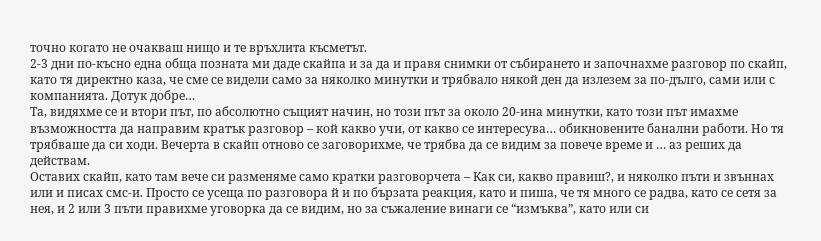точно когато не очакваш нищо и те връхлита късметът.
2-3 дни по-късно една обща позната ми даде скайпа и за да и правя снимки от събирането и започнахме разговор по скайп, като тя директно каза, че сме се видели само за няколко минутки и трябвало някой ден да излезем за по-дълго, сами или с компанията. Дотук добре…
Та, видяхме се и втори път, по абсолютно същият начин, но този път за около 20-ина минутки, като този път имахме възможността да направим кратък разговор – кой какво учи, от какво се интересува… обикновените банални работи. Но тя трябваше да си ходи. Вечерта в скайп отново се заговорихме, че трябва да се видим за повече време и … аз реших да действам.
Оставих скайп, като там вече си разменяме само кратки разговорчета – Как си, какво правиш?, и няколко пъти и звъннах или и писах смс-и. Просто се усеща по разговора й и по бързата реакция, като и пиша, че тя много се радва, като се сетя за нея, и 2 или 3 пъти правихме уговорка да се видим, но за съжаление винаги се “измъква”, като или си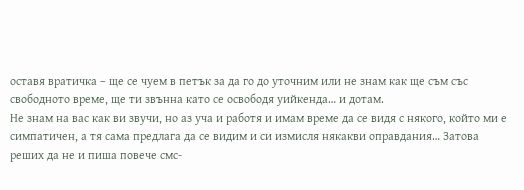оставя вратичка – ще се чуем в петък за да го до уточним или не знам как ще съм със свободното време, ще ти звънна като се освободя уийкенда… и дотам.
Не знам на вас как ви звучи, но аз уча и работя и имам време да се видя с някого, който ми е симпатичен, а тя сама предлага да се видим и си измисля някакви оправдания… Затова реших да не и пиша повече смс-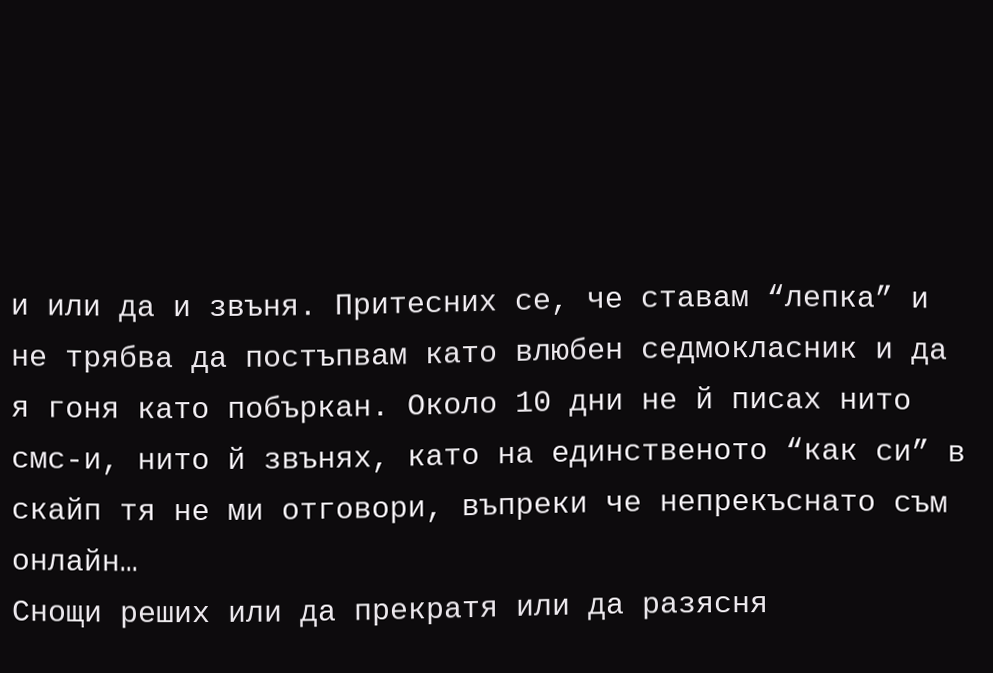и или да и звъня. Притесних се, че ставам “лепка” и не трябва да постъпвам като влюбен седмокласник и да я гоня като побъркан. Около 10 дни не й писах нито смс-и, нито й звънях, като на единственото “как си” в скайп тя не ми отговори, въпреки че непрекъснато съм онлайн…
Снощи реших или да прекратя или да разясня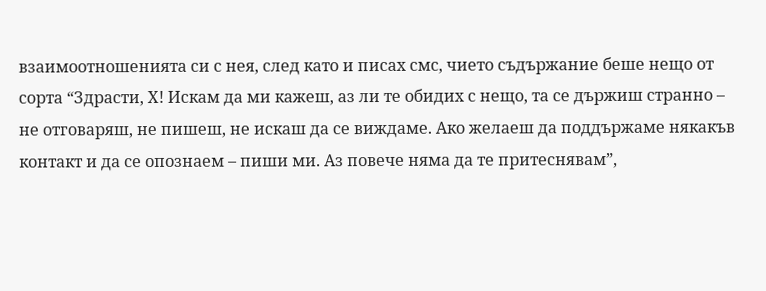взаимоотношенията си с нея, след като и писах смс, чието съдържание беше нещо от сорта “Здрасти, Х! Искам да ми кажеш, аз ли те обидих с нещо, та се държиш странно – не отговаряш, не пишеш, не искаш да се виждаме. Ако желаеш да поддържаме някакъв контакт и да се опознаем – пиши ми. Аз повече няма да те притеснявам”,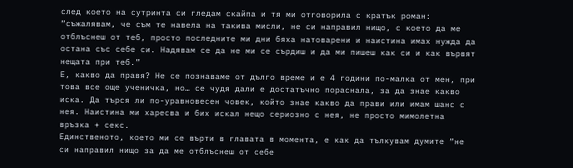след което на сутринта си гледам скайпа и тя ми отговорила с кратък роман:
“съжалявам, че съм те навела на такива мисли, не си направил нищо, с което да ме отблъснеш от теб, просто последните ми дни бяха натоварени и наистина имах нужда да остана със себе си. Надявам се да не ми се сърдиш и да ми пишеш как си и как вървят нещата при теб.”
Е, какво да правя? Не се познаваме от дълго време и е 4 години по-малка от мен, при това все още ученичка, но… се чудя дали е достатъчно пораснала, за да знае какво иска. Да търся ли по-уравновесен човек, който знае какво да прави или имам шанс с нея. Наистина ми харесва и бих искал нещо сериозно с нея, не просто мимолетна връзка + секс.
Единственото, което ми се върти в главата в момента, е как да тълкувам думите “не си направил нищо за да ме отблъснеш от себе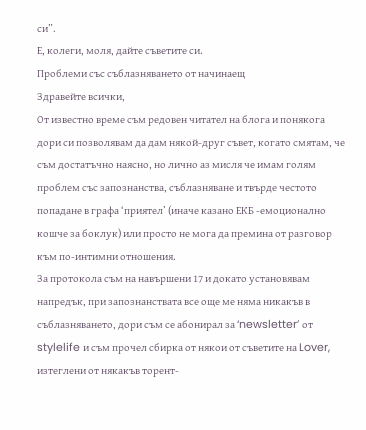си”.
Е, колеги, моля, дайте съветите си.
Проблеми със съблазняването от начинаещ
Здравейте всички,
От известно време съм редовен читател на блога и понякога дори си позволявам да дам някой-друг съвет, когато смятам, че съм достатъчно наясно, но лично аз мисля че имам голям проблем със запознанства, съблазняване и твърде честото попадане в графа ‘приятел’ (иначе казано ЕКБ -емоционално кошче за боклук) или просто не мога да премина от разговор към по-интимни отношения.
За протокола съм на навършени 17 и докато установявам напредък, при запознанствата все още ме няма никакъв в съблазняването, дори съм се абонирал за ‘newsletter’ от stylelife и съм прочел сбирка от някои от съветите на Lover, изтеглени от някакъв торент-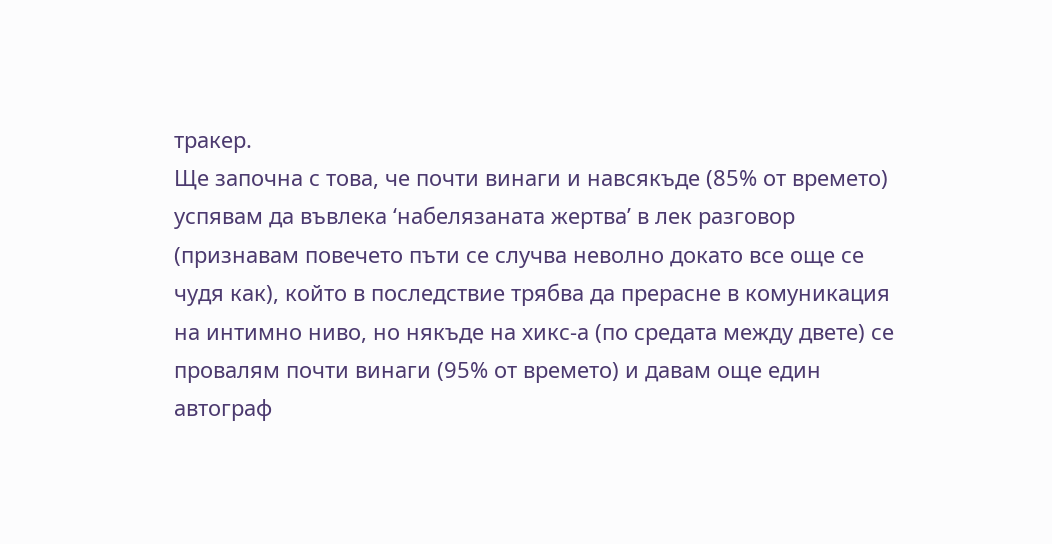тракер.
Ще започна с това, че почти винаги и навсякъде (85% от времето) успявам да въвлека ‘набелязаната жертва’ в лек разговор (признавам повечето пъти се случва неволно докато все още се чудя как), който в последствие трябва да прерасне в комуникация на интимно ниво, но някъде на хикс-а (по средата между двете) се провалям почти винаги (95% от времето) и давам още един автограф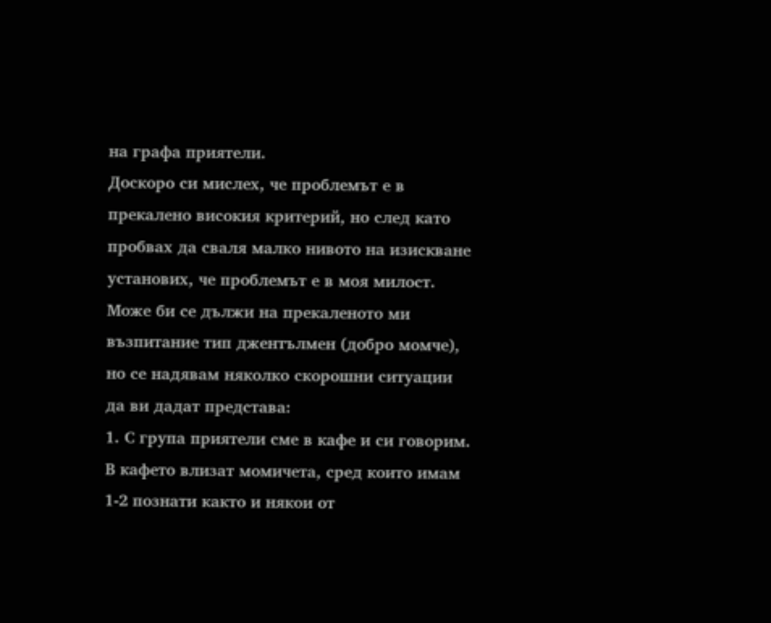на графа приятели.
Доскоро си мислех, че проблемът е в прекалено високия критерий, но след като пробвах да сваля малко нивото на изискване установих, че проблемът е в моя милост. Може би се дължи на прекаленото ми възпитание тип джентълмен (добро момче), но се надявам няколко скорошни ситуации да ви дадат представа:
1. С група приятели сме в кафе и си говорим. В кафето влизат момичета, сред които имам 1-2 познати както и някои от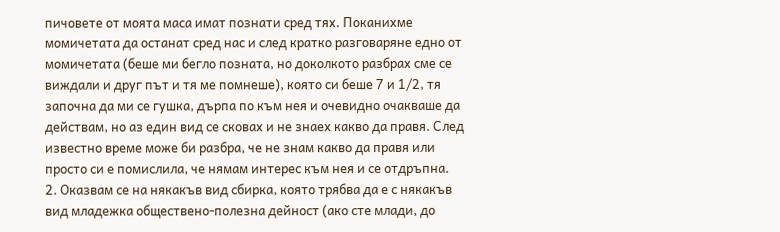пичовете от моята маса имат познати сред тях. Поканихме момичетата да останат сред нас и след кратко разговаряне едно от момичетата (беше ми бегло позната, но доколкото разбрах сме се виждали и друг път и тя ме помнеше), която си беше 7 и 1/2, тя започна да ми се гушка, дърпа по към нея и очевидно очакваше да действам, но аз един вид се сковах и не знаех какво да правя. След известно време може би разбра, че не знам какво да правя или просто си е помислила, че нямам интерес към нея и се отдръпна.
2. Оказвам се на някакъв вид сбирка, която трябва да е с някакъв вид младежка обществено-полезна дейност (ако сте млади, до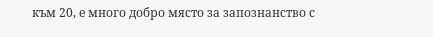към 20, е много добро място за запознанство с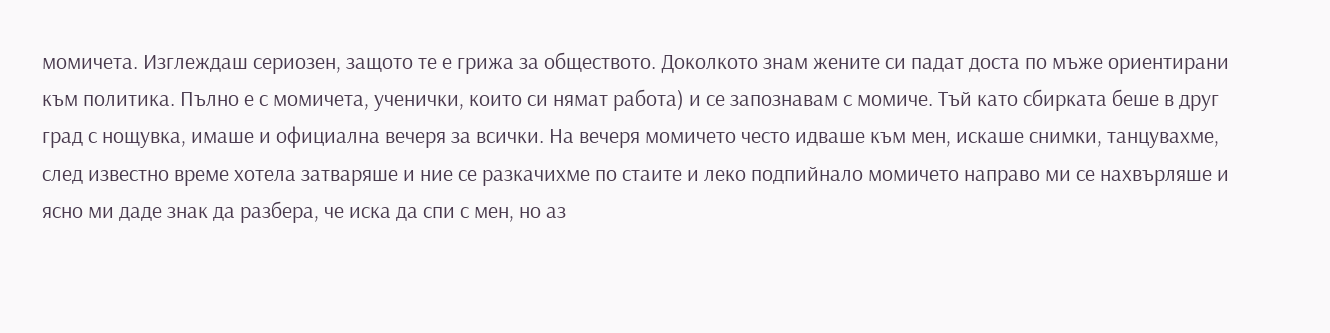момичета. Изглеждаш сериозен, защото те е грижа за обществото. Доколкото знам жените си падат доста по мъже ориентирани към политика. Пълно е с момичета, ученички, които си нямат работа) и се запознавам с момиче. Тъй като сбирката беше в друг град с нощувка, имаше и официална вечеря за всички. На вечеря момичето често идваше към мен, искаше снимки, танцувахме, след известно време хотела затваряше и ние се разкачихме по стаите и леко подпийнало момичето направо ми се нахвърляше и ясно ми даде знак да разбера, че иска да спи с мен, но аз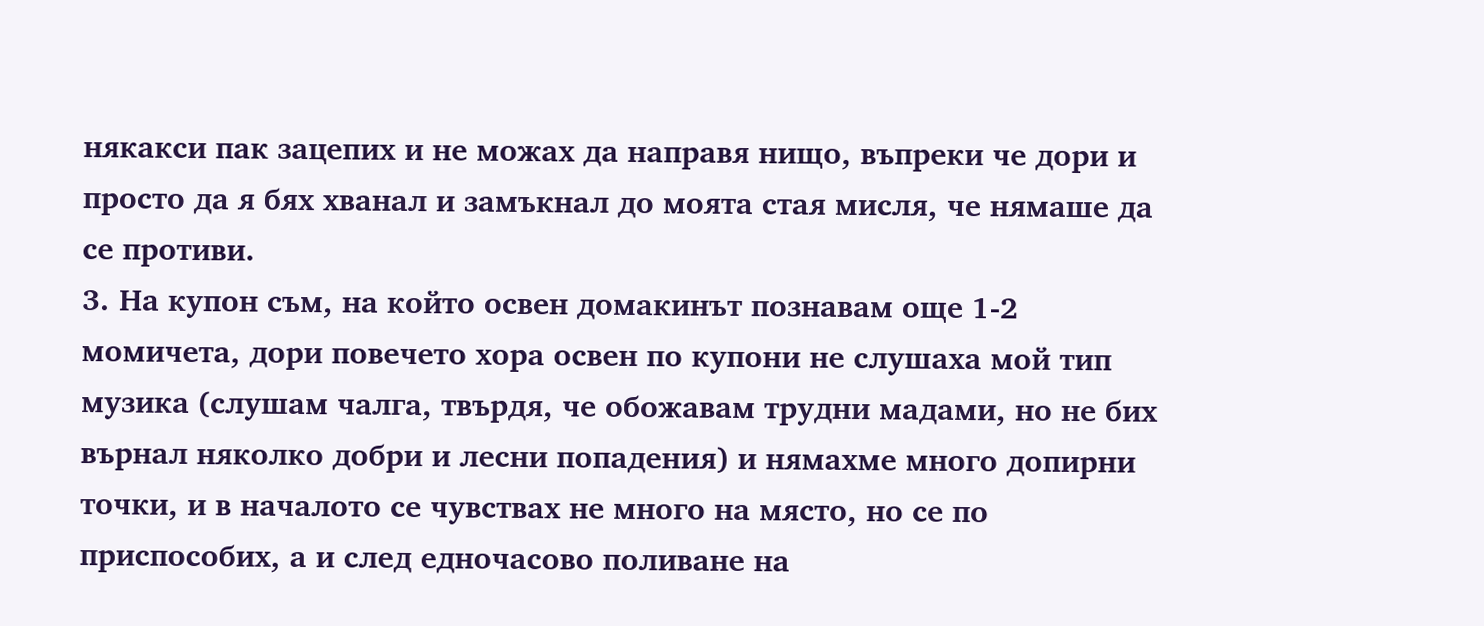някакси пак зацепих и не можах да направя нищо, въпреки че дори и просто да я бях хванал и замъкнал до моята стая мисля, че нямаше да се противи.
3. На купон съм, на който освен домакинът познавам още 1-2 момичета, дори повечето хора освен по купони не слушаха мой тип музика (слушам чалга, твърдя, че обожавам трудни мадами, но не бих върнал няколко добри и лесни попадения) и нямахме много допирни точки, и в началото се чувствах не много на място, но се по приспособих, а и след едночасово поливане на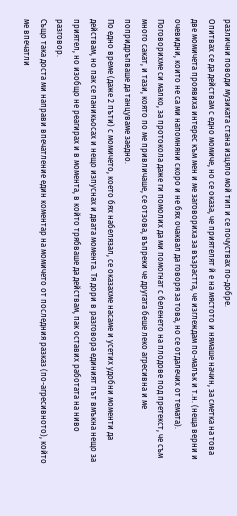различни поводи музиката стана изцяло мой тип и се почуствах по-добре.
Опитвах се да действам с едно момиче, но се оказа, че приятелят й е на мястото и нямаше начин, за сметка на това две момичета проявиха интерес към мен и ме заговориха за възрастта, че изглеждам по-малък и т.н. (неща верни и очевидни, които не са ми напомняни скоро и не бях очаквал да говоря за това, но се отдалечих от темата). Поговорихме си малко, за протокола даже ги помолих да ми помогнат с беленето на плодове под претекст, че съм много сакат, и тази, която по ме привличаше, се отзова, въпреки че другата беше леко агресивна и ме попридръпваше да танцуваме заедно.
По едно време (даже 2 пъти) с момичето, което бях набелязал, се оказахме насаме и усетих удобни моменти да действам, но пак се паникьосах и нещо изпуснах и двата момента. Тя дори в разговора единият път вмъкна нещо за приятел, но изобщо не реагирах и в момента, в който трябваше да действам, пак оставих работата на ниво разговор.
Също така доста ми направи впечатление един коментар на момичето от последния разказ (по-агресивното), който ме впечатли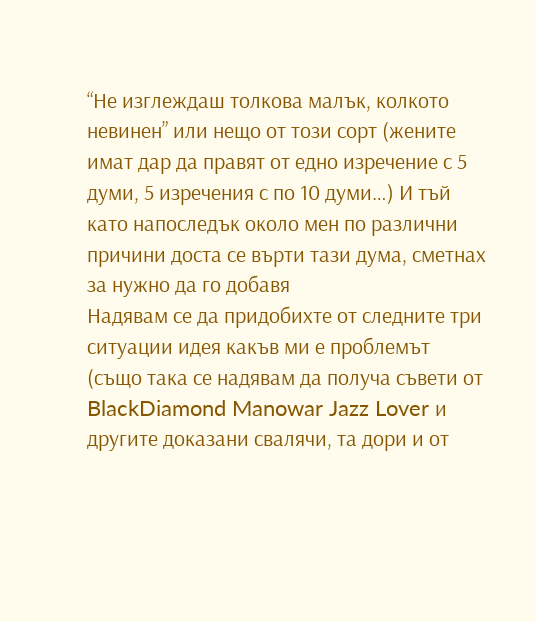“Не изглеждаш толкова малък, колкото невинен” или нещо от този сорт (жените имат дар да правят от едно изречение с 5 думи, 5 изречения с по 10 думи…) И тъй като напоследък около мен по различни причини доста се върти тази дума, сметнах за нужно да го добавя
Надявам се да придобихте от следните три ситуации идея какъв ми е проблемът (също така се надявам да получа съвети от BlackDiamond Manowar Jazz Lover и другите доказани свалячи, та дори и от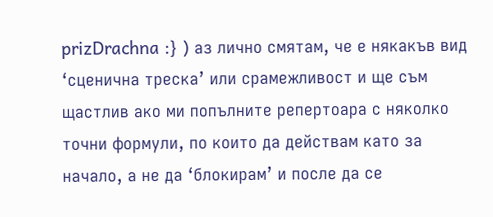prizDrachna :} ) аз лично смятам, че е някакъв вид ‘сценична треска’ или срамежливост и ще съм щастлив ако ми попълните репертоара с няколко точни формули, по които да действам като за начало, а не да ‘блокирам’ и после да се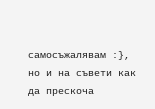самосъжалявам :}, но и на съвети как да прескоча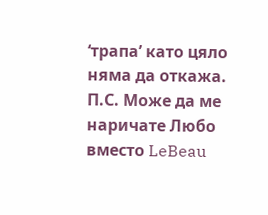‘трапа’ като цяло няма да откажа.
П.С. Може да ме наричате Любо вместо LeBeau